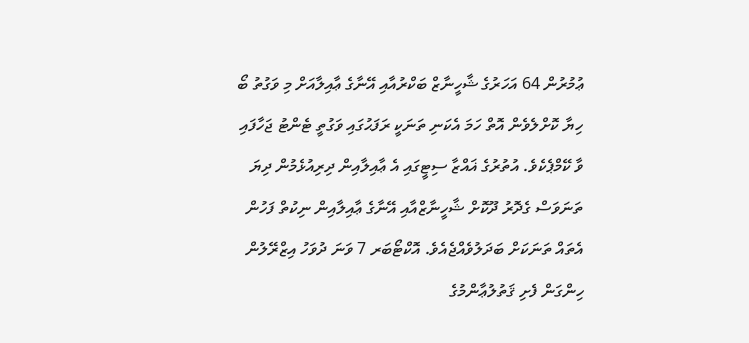ޢުމުރުން 64 އަހަރުގެ ޝާހީނާޒް ބަކްރުއާއި އޭނާގެ ޢާއިލާއަށް މި ވަގުތު ބޯ ހިޔާ ކޮށްލެވެން އޮތް ހަމަ އެކަނި ތަނަކީ ރަފަޙުގައި ވަގުތީ ޓެންޓު ޖަހާފައި ވާ ކޭމްޕެކެވެ. އުތުރުގެ ޣައްޒާ ސިޓީގައި އެ ޢާއިލާއިން ދިރިއުޅެމުން ދިޔަ ތަނަވަސް ގެދޮރު ދޫކޮށް ޝާހީނާޒްއާއި އޭނާގެ ޢާއިލާއިން ނިކުތް ފަހުން އެތައް ތަނަކަށް ބަދަލުވެއްޖެއެވެ. އޮކްޓޯބަރ 7 ވަނަ ދުވަހު އިޒްރޭލުން ހިންގަން ފެށި ޤަތުލުޢާންމުގެ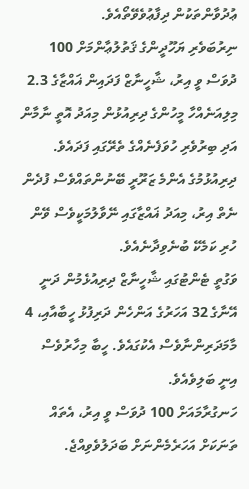ޢުދުވާންތަކުން ދިފާޢުވެވޭތޯއެވެ.
ނިރުބަވެރި ޔަހޫދީންގެ ޤަތުލުޢާންމަށް 100 ދުވަސް ވީ އިރު، ޝާހީނާޒް ފަދައިން ޣައްޒާގެ 2.3 މިލިއަނެއްހާ މީހުންގެ ދިރިއުޅުން މިއަދު އޮތީ ނާމާން އަދި ބިރުވެރި ހުވަފެނެއްގެ ތެރޭގައި ފަދައެވެ. ދިރިއުޅުމުގެ އެންމެ ޒަރޫރީ ބޭނުންތައްވެސް ފުދެން ނެތް އިރު، މިއަދު ޣައްޒާގައި ނޭވާލުމަކީވެސް ވޭން ހުރި ކަމެކޭ ބުނެވިދާނެއެވެ.
ވަގުތީ ޓެންޓުގައި ޝާހީނާޒް ދިރިއުޅެމުން ދަނީ އޭނާގެ 32 އަހަރުގެ އަންހެން ދަރިފުޅު ހީބާއާއި، 4 މާމަދަރިންނާވެސް އެކުގައެވެ. ހީބާ މިހާރުވެސް އިނީ ބަލިވެއެވެ.
ހަނގުރާމައަށް 100 ދުވަސް ވީ އިރު، އެތައް ތަނަކަށް އަހަރެމެންނަށް ބަދަލުވެވިއްޖެ.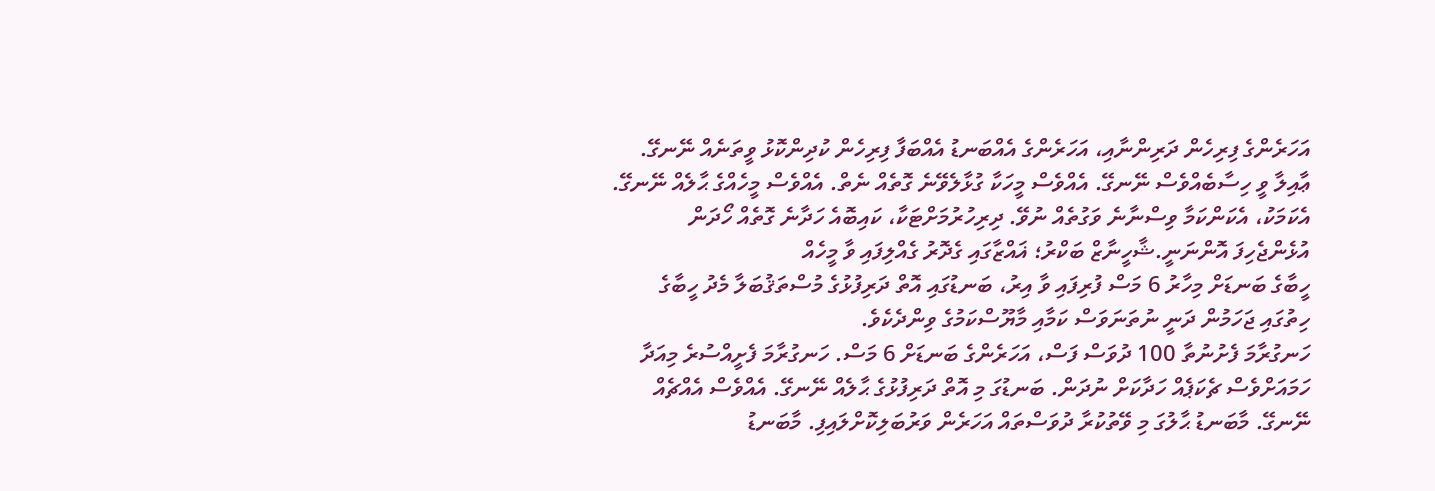އަހަރެންގެ ފިރިހެން ދަރިންނާއި، އަހަރެންގެ އެއްބަނޑު އެއްބަފާ ފިރިހެން ކުދިންކޮޅު ވީތަނެއް ނޭނގޭ. ޢާއިލާ ވީ ހިސާބެއްވެސް ނޭނގޭ. އެއްވެސް މީހަކާ ގުޅާލެވޭނެ ގޮތެއް ނެތް. އެއްވެސް މީހެއްގެ ޙާލެއް ނޭނގޭ. އެކަމަކު، އެކަންކަމާ ވިސްނާނެ ވަގުތެއް ނުވޭ. ދިރިހުރުމަށްޓަކާ، ކައިބޮއެ ހަދާނެ ގޮތެއް ހޯދަން އުޅެންޖެހިފަ އޮންނަނީ.ޝާހީނާޒް ބަކްރު؛ ޣައްޒާގައި ގެދޮރު ގެއްލިފައި ވާ މީހެއް
ހީބާގެ ބަނޑަށް މިހާރު 6 މަސް ފުރިފައި ވާ އިރު، ބަނޑުގައި އޮތް ދަރިފުޅުގެ މުސްތަޤުބަލާ މެދު ހީބާގެ ހިތުގައި ޖަހަމުން ދަނީ ނުތަނަވަސް ކަމާއި މާޔޫސްކަމުގެ ވިންދެކެވެ.
ހަނގުރާމަ ފެށުނުތާ 100 ދުވަސް ފަސް، އަހަރެންގެ ބަނޑަށް 6 މަސް. ހަނގުރާމަ ފެށީއްސުރެ މިއަދާ ހަމައަށްވެސް ޗެކަޕެއް ހަދާކަށް ނުދަން. ބަނޑުގަ މި އޮތް ދަރިފުޅުގެ ޙާލެއް ނޭނގޭ. އެއްވެސް އެއްޗެއް ނޭނގޭ. މާބަނޑު ޙާލުގަ މި ވޭތުކުރާ ދުވަސްތައް އަހަރެން ވަރުބަލިކޮށްލައިފި. މާބަނޑު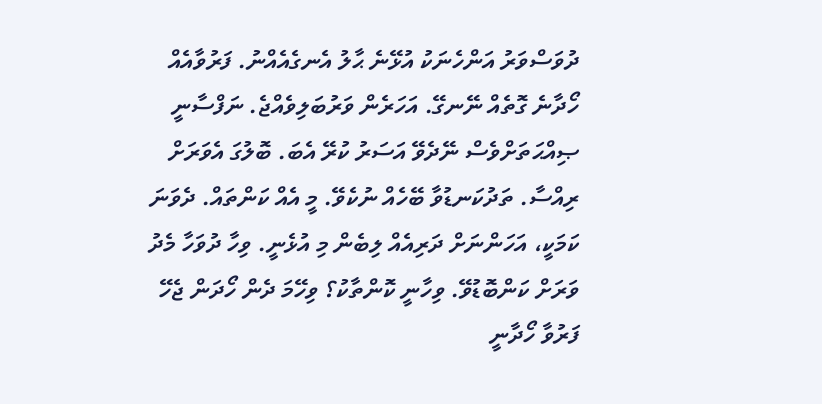ދުވަސްވަރު އަންހެނަކު އުޅޭނެ ޙާލު އެނގެއެއްނު. ފަރުވާއެއް ހޯދާނެ ގޮތެއް ނޭނގޭ. އަހަރެން ވަރުބަލިވެއްޖެ. ނަފްސާނީ ޞިއްޙަތަށްވެސް ނޭދެވޭ އަސަރު ކުރޭ އެބަ. ބޮލުގަ އެވަރަށް ރިއްސާ. ތަދުކަނޑުވާ ބޭހެއް ނުކެވޭ. މީ އެއް ކަންތައް. ދެވަނަ ކަމަކީ، އަހަންނަށް ދަރިއެއް ލިބެން މި އުޅެނީ. ވިހާ ދުވަހާ މެދު ވަރަށް ކަންބޮޑުވޭ. ވިހާނީ ކޮންތާކު؟ ވިހޭމަ ދެން ހޯދަން ޖެހޭ ފަރުވާ ހޯދާނީ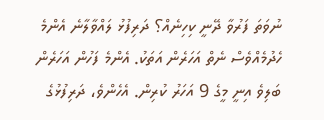ނުވަތަ ފަރުވާ ދޭނީ ކިހިނެއް؟ ދަރިފުޅު ލައްވާލާނެ އެންމެ ހެދުމެއްވެސް ނެތް އަހަރެން އަތަކު. އެންމެ ފަހުން އަހަރެން ބަލިވެ އިނީ މީގެ 9 އަހަރު ކުރިން. އެހެންވެ، ދަރިފުޅުގެ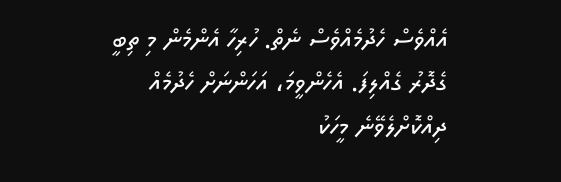އެއްވެސް ހެދުމެއްވެސް ނެތް. ހުރިހާ އެންމެން މި ތިބީ ގެދޮރު ގެއްލިފަ. އެހެންވީމަ، އަހަންނަށް ހެދުމެއް ދިއްކޮށްލެވޭނެ މީހަކު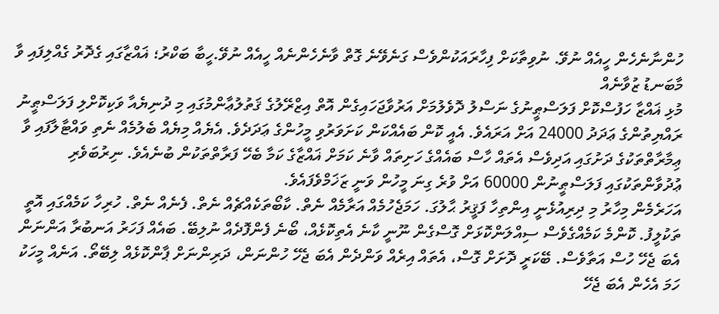ހުންނާނެހެން ހީއެއް ނުވޭ. ނުވިތާކަށް ފިހާރައަކުންވެސް ގަނެވޭނެ ގޮތް ވާނެހެންނެއް ހީއެއް ނުވޭ.ހީބާ ބަކްރު؛ ޣައްޒާގައި ގެދޮރު ގެއްލިފައި ވާ މާބަނޑު ޒުވާނެއް
މުޅި ޣައްޒާ ހަފުސްކޮށް ފަލަސްޠީނުގެ ނަސްލު ދޮވެލުމަށް އަރުވާޖަހައިގެން އޮތް އިޒްރޭލުގެ ޤަތުލުޢާންމުގައި މި ދުނިޔެއާ ވަކިކޮށްލި ފަލަސްޠީނު ރައްޔިތުންގެ ޢަދަދު 24000 އަށް އަރައެވެ. އެއީ ކޮން ބައެއްކަން ކަށަވަރުވި މީހުންގެ ޢަދަދެވެ. އެޔެއް މިޔެއް ބެލުމެއް ނެތި ވައްޓާލާފައި ވާ ޢިމާރާތްތަކުގެ ދަށުގައި އަދިވެސް އެތައް ހާސް ބައެއްގެ ހަށިތައް ވާނެ ކަމަށް ޣައްޒާގެ ކަމާ ބެހޭ ފަރާތްތަކުން ބުނެއެވެ. ނިރުބަވެރި ޢުދުވާންތަކުގައި ފަލަސްޠީނުން 60000 އަށް ވުރެ ގިނަ މީހުން ވަނީ ޒަޚަމްވެފައެވެ.
އަހަރެމެން މިހާރު މި ދިރިއުޅެނީ އިންތިހާ ފަޤީރު ޙާލުގަ. ހަމަޖެހުމެއް އަރާމެއް ނެތް. ކާބޯތަކެއްޗެއް ނެތް. ފެނެއް ނެތް. ހުރިހާ ކަމެއްގައި އޮތީ ތަކުލީފު. ކޮންމެ ކަމެއްގެވެސް ސިއްލަންކޮޅަށް ގޮސްގެން ނޫނީ ކާނެ އެތިކޮޅެއް، ބޯނެ ފެންފޮދެއް ނުލިބޭ. ބައެއް ފަހަރު އަނބުރާ އަންނަން އެބަ ޖެހޭ ހުސް އަތާވެސް. ބޭކަރީ ދޮށަށް ގޮސް، އެތައް އިރެއް ވަންދެން އެބަ ޖެހޭ ހުންނަން، ދަރިންނަށް ޕާންކޮޅެއް ލިބޭތޯ. އަނެއް މީހަކު ހަމަ އެހެން އެބަ ޖެހޭ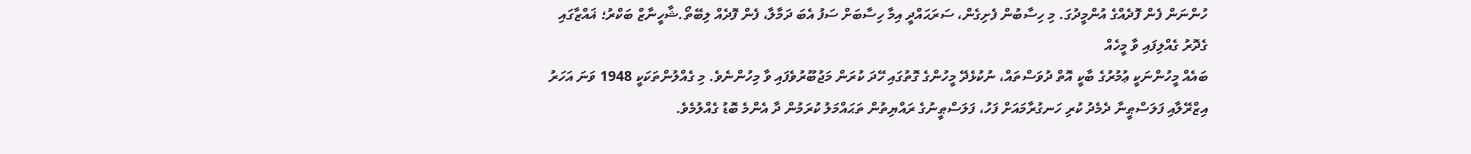ހުންނަން ފެން ފޮދެއްގެ އުންމީދުގަ. މި ހިސާބުން ފެށިގެން، ސަރަޙައްދީ އިމާ ހިސާބަށް ސަފު އެބަ ދަމާލާ، ފެން ފޮދެއް ލިބޭތޯ.ޝާހީނާޒް ބަކްރު؛ ޣައްޒާގައި ގެދޮރު ގެއްލިފައި ވާ މީހެއް
ބައެއް މީހުންނަކީ ޢުމުރުގެ ބާކީ އޮތް ދުވަސްތައް، ނުކުޅެދޭ މީހުންގެ ގޮތުގައި ހޭދަ ކުރަން މަޖުބޫރުވެފައި ވާ މިހުންނެވެ. މި ގެއްލުންތަކަކީ 1948 ވަނަ އަހަރު އިޒްރޭލާއި ފަލަސްޠީނާ ދެމެދު ކުރި ހަނގުރާމައަށް ފަހު، ފަލަސްޠީނުގެ ރައްޔިތުން ތަޙައްމަލު ކުރަމުން ދާ އެންމެ ބޮޑު ގެއްލުމެވެ.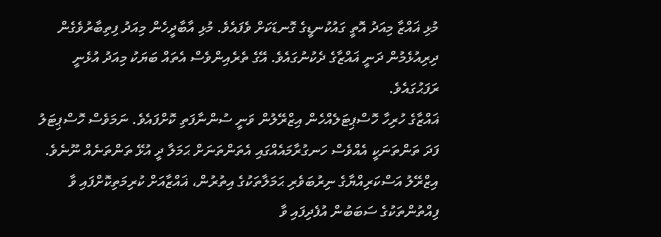މުޅި ޣައްޒާ މިއަދު އޮތީ ގައުކުނޑީގެ ގޮނޑަކަށް ވެފައެވެ. މުޅި އާބާދީހެން މިއަދު ފިތިބާރުވެގެން ދިރިއުޅެމުން ދަނީ ޣައްޒާގެ ދެކުނުގައެވެ. އޭގެ ތެރެއިންވެސް އެތައް ބަޔަކު މިއަދު އުޅެނީ ރަފަޙުގައެވެ.
ޣައްޒާގެ ހުރިހާ ހޮސްޕިޓަލެއްހެން އިޒްރޭލުން ވަނީ ސުންނާފަތި ކޮށްފައެވެ. ނަމަވެސް ހޮސްޕިޓަލު ފަދަ ތަންތަނަކީ އެއްވެސް ހަނގުރާމައެއްގައި އެތަންތަނަށް ޙަމަލާ ދީ އުޅޭ ތަންތަނެއް ނޫނެވެ. އިޒްރޭލު އަސްކަރިއްޔާގެ ނިރުބަވެރި ޙަމަލާތަކުގެ އިތުރުން، ޣައްޒާއަށް ކުރިމަތިކޮށްފައި ވާ ފިއްތުންތަކުގެ ސަބަބުން އުފެދިފައި ވާ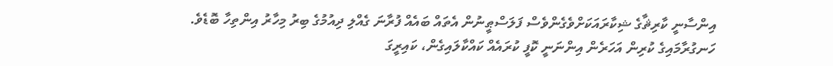އިންސާނީ ކާރިޘާގެ ޝިކާރައަކަށްވެގެންވެސް ފަލަސްޠީނުން އެތައް ބައެއް ފުރާނަ ގެއްލި ދިއުމުގެ ބިރު މިހާރު އިންތިހާ ބޮޑެވެ.
ހަނގުރާމައިގެ ކުރިން އަހަރެން އިންނަނީ ކޮފީ ކުރައެއް ކައްކާލައިގެން، ކައިރީގަ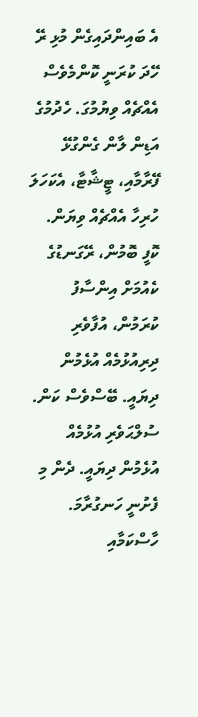އެ ބައިންދައިގެން މުޅި ރޭ ހޭދަ ކުރަނީ ކޮންމެވެސް އެއްޗެއް ވިޔުމުގަ. ހެދުމުގެ އަޑިން ލާން ގެންގުޅޭ ފޭރާމާއި، ޓީޝާޓާ، އެކަހަލަ ހުރިހާ އެއްޗެއް ވިޔަން. ކޮފީ ބޮމުން، ރޭގަނޑުގެ ކެއުމަށް އިންސާފު ކުރަމުން، އުފާވެރި ދިރިއުޅުމެއް އުޅެމުން ދިޔައީ. ބޭސްވެސް ކަން. ސުލްޙަވެރި އުޅުމެއް އުޅެމުން ދިޔައީ. ދެން މި ފެށުނީ ހަނގުރާމަ. ހާސްކަމާއި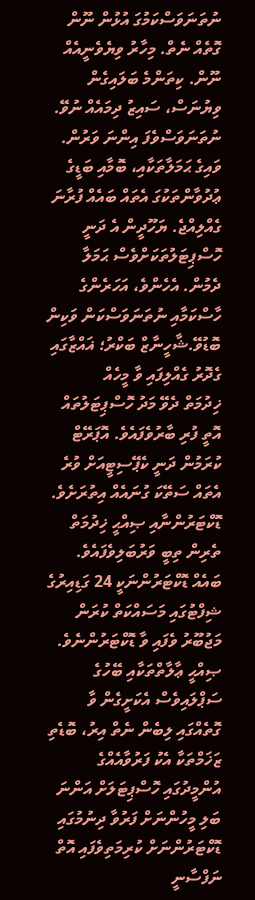ނުތަނަވަސްކަމުގަ އުޅުން ނޫން ގޮތެއް ނެތް. މިހާރު ވިޔެވެނީއެއް ނޫން. ކިތަންމެ ބަލައިގެން ވިޔުނަސް، ސައިޒު ދިމައެއް ނުވޭ. ނުތަނަވަސްވެފަ އިންނަ ވަރުން. ވައިގެ ޙަމަލާތަކާއި، ބޮމާއި ބަޑީގެ ޢުދުވާންތަކުގަ އެތައް ބައެއް ފުރާނަ ގެއްލިއްޖެ. ޔަހޫދީން އެ ދަނީ ހޮސްޕިޓަލުތަކަށްވެސް ޙަމަލާ ދެމުން. އެހެންވެ، އަހަރެންގެ ހާސްކަމާއި ނުތަނަވަސްކަން ވަކިން ބޮޑުވޭ.ޝާހީނާޒް ބަކްރު؛ ޣައްޒާގައި ގެދޮރު ގެއްލިފައި ވާ މީހެއް
ޚިދުމަތް ދެވޭ މަދު ހޮސްޕިޓަލުތައް އޮތީ ފުރި ބާރުވެފައެވެ. އޮޕަރޭޓް ކުރަމުން ދަނީ ކެޕޭސިޓީއަށް ވުރެ އެތައް ސަތޭކަ ގުނައެއް އިތުރަށެވެ. ޑޮކްޓަރުންނާއި ޞިއްޙީ ޚިދުމަތް ތެރިން ތިބީ ވަރުބަލިވެފައެވެ. ބައެއް ޑޮކްޓަރުންނަކީ 24 ގަޑިއިރުގެ ޝިފްޓުގައި މަސައްކަތް ކުރަން މަޖުބޫރު ވެފައި ވާ ޑޮކްޓަރުންނެވެ. ޞިއްޙީ ޢާލާތްތަކާއި ބޭހުގެ ސަޕްލައިވެސް އެކަށީގެން ވާ ގޮތެއްގައި ލިބެން ނެތް އިރު، ބޮޑެތި ޒަޚަމްތަކާ އެކު ފަރުވާއެއްގެ އުންމީދުގައި ހޮސްޕިޓަލަށް އަންނަ ބަލި މީހުންނަށް ފަރުވާ ދިނުމުގައި ޑޮކްޓަރުންނަށް ކުރިމަތިވެފައި އޮތް ނަފްސާނީ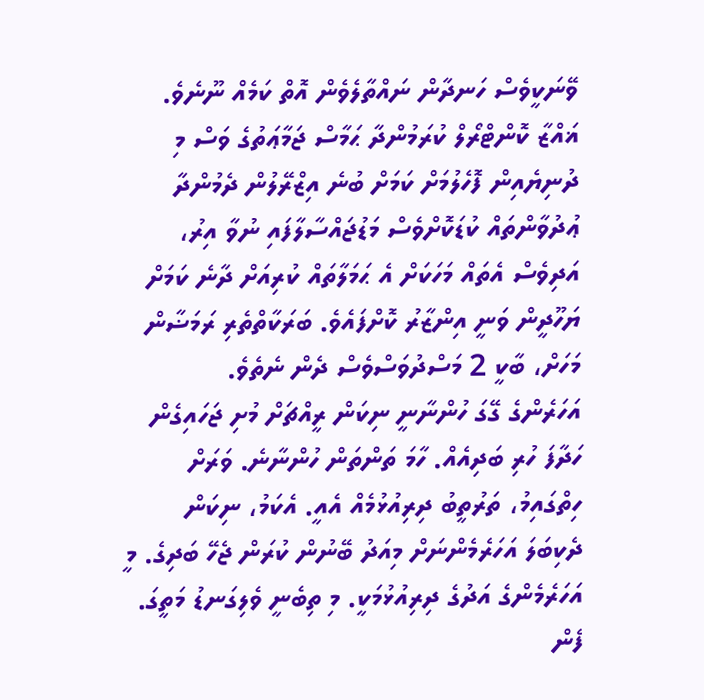ވޭނަކީވެސް ހަނދާން ނައްތާލެވެން އޮތް ކަމެއް ނޫނެވެ.
ޣައްޒާ ކޮންޓްރޯލް ކުރަމުންދާ ޙަމާސް ޖަމާޢަތުގެ ވަސް މި ދުނިޔެއިން ފޮހެލުމަށް ކަމަށް ބުނެ އިޒްރޭލުން ދެމުންދާ ޢުދުވާންތައް ކުޑަކޮށްވެސް މަޑުޖައްސާލާފައި ނުވާ އިރު، އަދިވެސް އެތައް މަހަކަށް އެ ޙަމަލާތައް ކުރިއަށް ދާނެ ކަމަށް ޔަހޫދީން ވަނީ އިންޒާރު ކޮށްފައެވެ. ބަރަކާތްތެރި ރަމަޟާން މަހަށް، ބާކީ 2 މަސްދުވަސްވެސް ދެން ނެތެވެ.
އަހަރެންގެ ގޭގަ ހުންނާނީ ނިކަން ރީއްޗަށް މުށި ޖަހައިގެން ހަދާފަ ހުރި ބަދިއެއް. ހާމަ ތަންތަން ހުންނާނެ. ވަރަށް ހިތްގައިމު، ތަރުތީބު ދިރިއުޅުމެއް އެއީ. އެކަމު، ނިކަން ދެކިބަލަ އަހަރެމެންނަށް މިއަދު ބޭނުން ކުރަން ޖެހޭ ބަދިގެ. މީ އަހަރެމެންގެ އަދުގެ ދިރިއުޅުމަކީ. މި ތިބެނީ ވެލިގަނޑު މަތީގަ. ފެން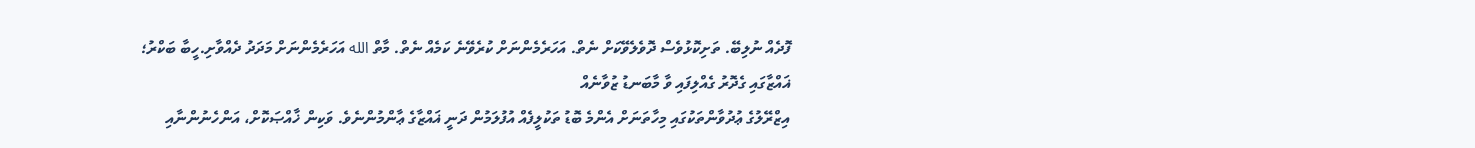ފޮދެއް ނުލިބޭ. ތަށިކޮޅުވެސް ދޮވެލެވޭކަށް ނެތް. އަހަރެމެންނަށް ކުރެވޭނެ ކަމެއް ނެތް. މާތް الله އަހަރެމެންނަށް މަދަދު ދެއްވާށި.ހީބާ ބަކްރު؛ ޣައްޒާގައި ގެދޮރު ގެއްލިފައި ވާ މާބަނޑު ޒުވާނެއް
އިޒްރޭލުގެ ޢުދުވާންތަކުގައި މިހާތަނަށް އެންމެ ބޮޑު ތަކުލީފެއް އުފުލަމުން ދަނީ ޣައްޒާގެ ޢާންމުންނެވެ. ވަކިން ޚާއްޞަކޮށް، އަންހެނުންނާއި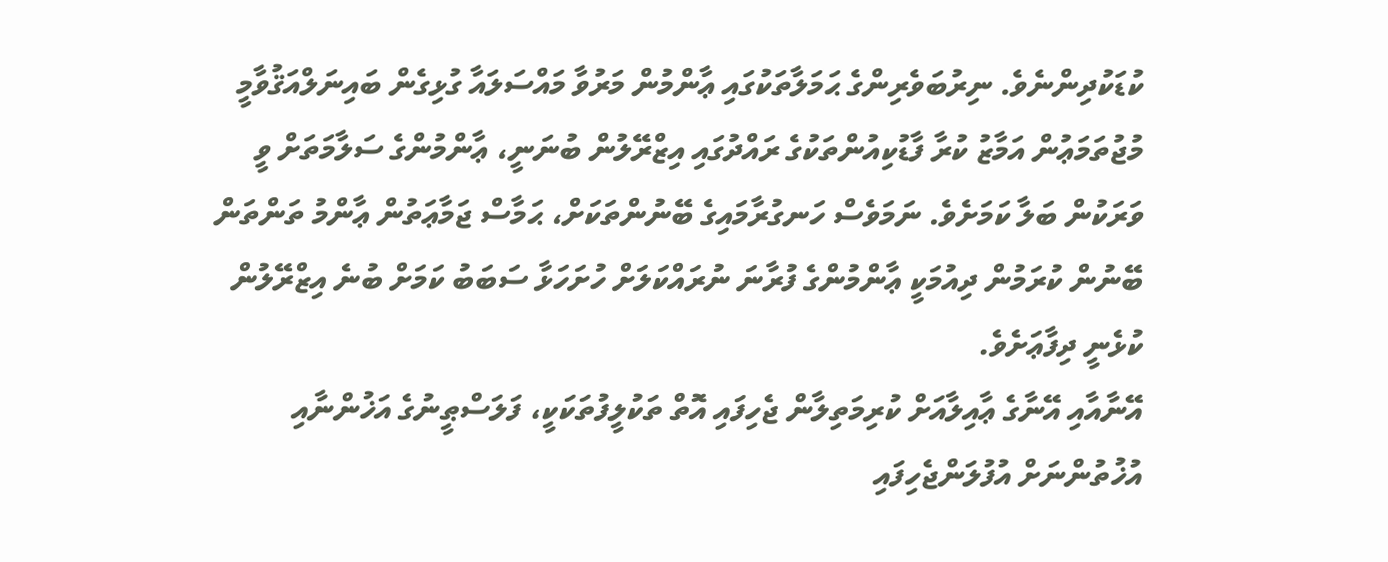ކުޑަކުދިންނެވެ. ނިރުބަވެރިންގެ ޙަމަލާތަކުގައި ޢާންމުން މަރުވާ މައްސަލައާ ގުޅިގެން ބައިނަލްއަޤުވާމީ މުޖުތަމަޢުން އަމާޒު ކުރާ ފާޑުކިއުންތަކުގެ ރައްދުގައި އިޒްރޭލުން ބުނަނީ، ޢާންމުންގެ ސަލާމަތަށް ވީ ވަރަކުން ބަލާ ކަމަށެވެ. ނަމަވެސް ހަނގުރާމައިގެ ބޭނުންތަކަށް، ޙަމާސް ޖަމާޢަތުން ޢާންމު ތަންތަން ބޭނުން ކުރަމުން ދިއުމަކީ ޢާންމުންގެ ފުރާނަ ނުރައްކަލަށް ހުށަހަޅާ ސަބަބު ކަމަށް ބުނެ އިޒްރޭލުން ކުޅެނީ ދިފާޢަށެވެ.
އޭނާއާއި އޭނާގެ ޢާއިލާއަށް ކުރިމަތިލާން ޖެހިފައި އޮތް ތަކުލީފުތަކަކީ، ފަލަސްޠީނުގެ އަޚުންނާއި އުޚުތުންނަށް އުފުލަންޖެހިފައި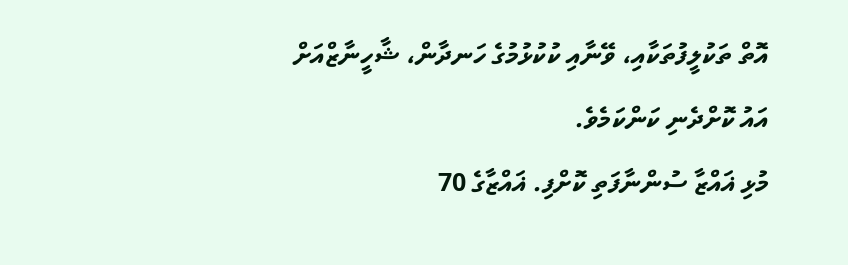އޮތް ތަކުލީފުތަކާއި، ވޭނާއި ކުކުޅުމުގެ ހަނދާން، ޝާހީނާޒްއަށް އައު ކޮށްދެނި ކަންކަމެވެ.
މުޅި ޣައްޒާ ސުންނާފަތި ކޮށްފި. ޣައްޒާގެ 70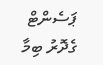ޕަސެންޓް ގެދޮރު ބިމާ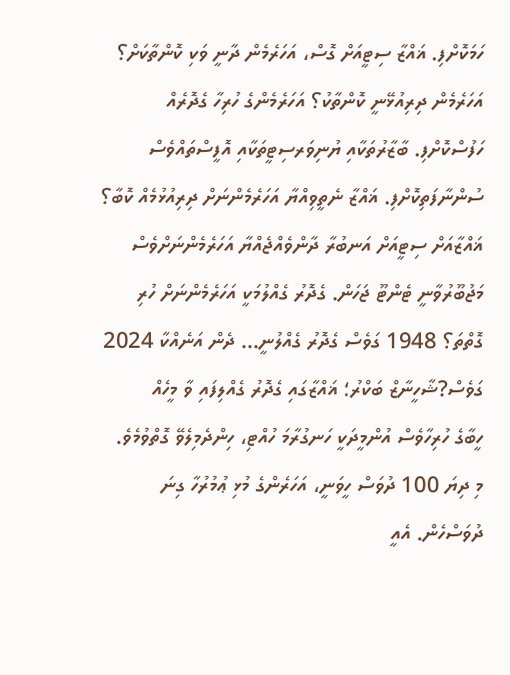ހަމަކޮށްފި. ޣައްޒާ ސިޓީއަށް ގޮސް، އަހަރެމެން ދާނީ ވަކި ކޮންތާކަށް؟ އަހަރެމެން ދިރިއުޅޭނީ ކޮންތާކު؟ އަހަރެމެންގެ ހުރިހާ ގެދޮރެއް ހަފުސްކޮށްފި. ބާޒާރުތަކާއި ޔުނިވަރސިޓީތަކާއި އޮފީސްތައްވެސް ސުންނާފަތިކޮށްފި. ޣައްޒާ ނެތީވިއްޔާ އަހަރެމެންނަށް ދިރިއުޅުމެއް ކޮބާ؟ ޣައްޒާއަށް ސިޓީއަށް އަނބުރާ ދާންވެއްޖެއްޔާ އަހަރެމެންނަށްވެސް މަޖުބޫރުވާނީ ޓެންޓޫ ޖަހަން. ގެދޮރު ގެއްލުމަކީ އަހަރެމެންނަށް ހުރި ގޮތްތަ؟ 1948 ގަވެސް ގެދޮރު ގެއްލުނީ... ދެން އަނެއްކާ 2024 ގަވެސް?ޝާހީނާޒް ބަކްރު؛ ޣައްޒާގައި ގެދޮރު ގެއްލިފައި ވާ މީހެއް
ހީބާގެ ހުރިހާވެސް އުންމީދަކީ ހަނގުރާމަ ހުއްޓި، ހިންދެމިލެވޭ ގޮތްވުމެވެ.
މި ދިޔަ 100 ދުވަސް ހީވަނީ، އަހަރެންގެ މުޅި ޢުމުރުހާ ގިނަ ދުވަސްހެން. އެއީ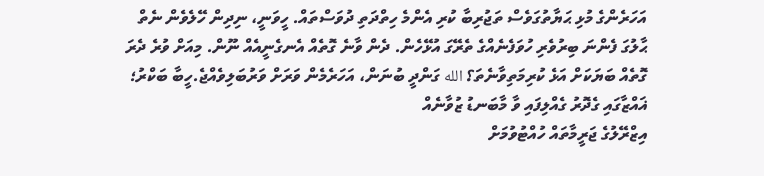އަހަރެންގެ މުޅި ޙަޔާތުގަވެސް ތަޖުރިބާ ކުރި އެންމެ ހިތްދަތި ދުވަސްތައް. ހީވަނީ، ނިދިން ހޭލެވެން ނެތް ޙާލުގަ ފެންނަ ބިރުވެރި ހުވަފެނެއްގެ ތެރޭގަ އުޅޭހެން. ދެން ވާނެ ގޮތެއް އެނގެނީއެއް ނޫން. މިއަށް ވުރެ ދެރަ ގޮތެއް ބަޔަކަށް އަޅެ ކުރިމަތިވާނެތަ؟ الله ގަންދީ ބުނަން، އަހަރެމެން ވަރަށް ވަރުބަލިވެއްޖެ.ހީބާ ބަކްރު؛ ޣައްޒާގައި ގެދޮރު ގެއްލިފައި ވާ މާބަނޑު ޒުވާނެއް
އިޒްރޭލުގެ ޖަރީމާތައް ހުއްޓުވުމަށް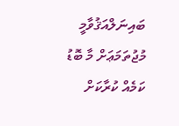ބައިނަލްއަޤުވާމީ މުޖުތަމަޢަށް މާ ބޮޑު ކަމެއް ކުރާކަށް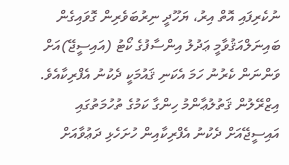ނުކެރިފައި އޮތް އިރު، ޔަހޫދީ ނިރުބަވެރިން ގޮވައިގެން ބައިނަލްއަޤުވާމީ ޢަދުލު އިންސާފުގެ ކޯޓު (އައިސީޖޭ)އަށް ވަންނަން ކެރުނު ހަމަ އެކަނި ޤައުމަކީ ދެކުނު އެފްރިކާއެވެ. އިޒްރޭލުން ޤަތުލުޢާންމު ހިންގާ ކަމުގެ ތުހުމަތުގައި އައިސީޖޭއަށް ދެކުނު އެފްރިކާއިން ހުށަހެޅި ދަޢުވާއަށް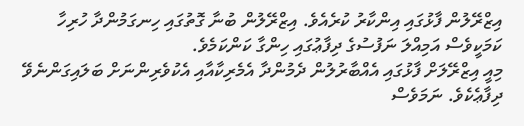އިޒްރޭލުން ފާޅުގައި އިންކާރު ކުރެއެވެ. އިޒްރޭލުން ބުނާ ގޮތުގައި ހިނގަމުންދާ ހުރިހާ ކަމަކީވެސް އަމިއްލަ ނަފުސުގެ ދިފާޢުގައި ހިންގާ ކަންކަމެވެ.
މިއީ އިޒްރޭލަށް ފާޅުގައި އެއްބާރުލުން ދެމުންދާ އެމެރިކާއާއި އެކުވެރިންނަށް ބަލައިގަންނެވޭ ދިފާޢެކެވެ. ނަމަވެސް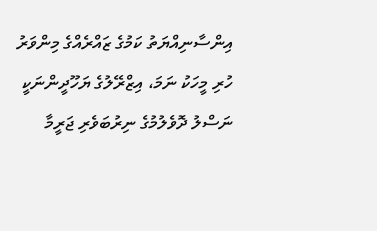އިންސާނިއްޔަތު ކަމުގެ ޒައްރެއްގެ މިންވަރު ހުރި މީހަކު ނަމަ، އިޒްރޭލުގެ ޔަހޫދީންނަކީ ނަސްލު ދޮވެލުމުގެ ނިރުބަވެރި ޖަރީމާ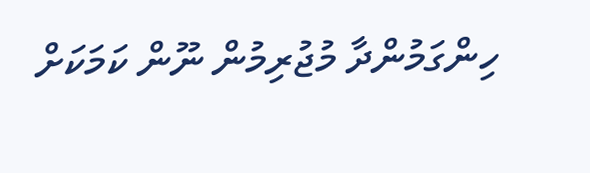ހިންގަމުންދާ މުޖުރިމުން ނޫން ކަމަކަށް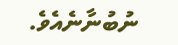ނުބުނާނެއެވެ.